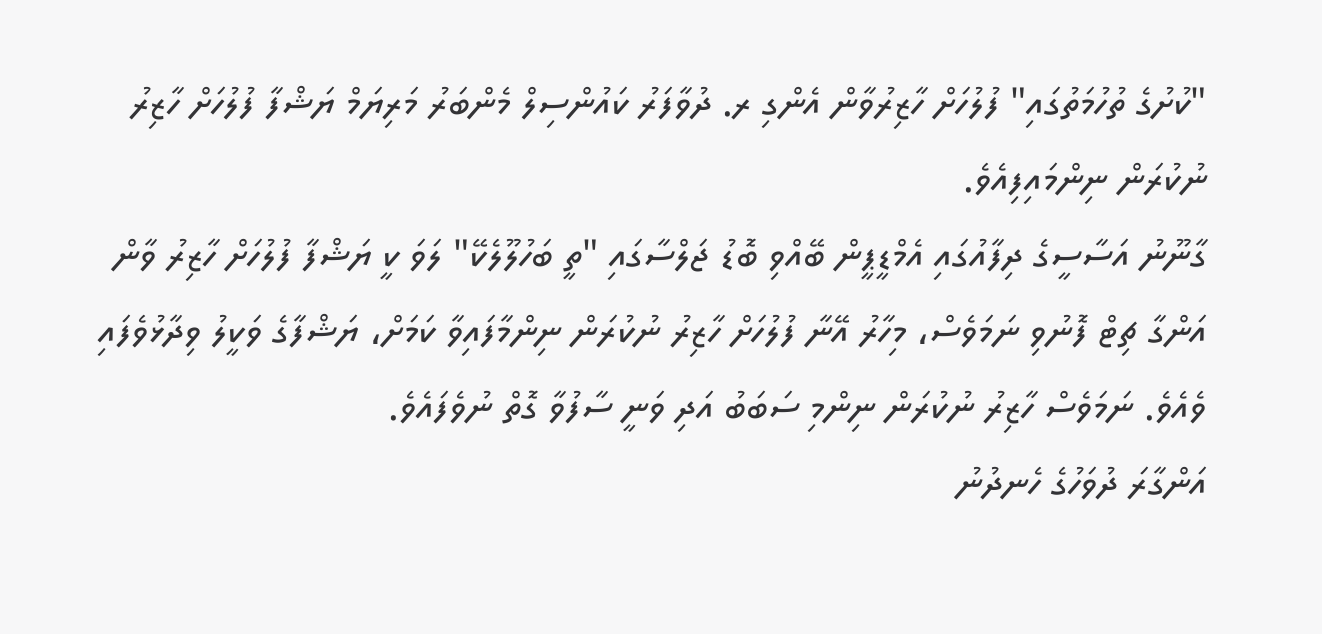"ކުށުގެ ތުހުމަތުގައި" ފުލުހަށް ހާޒިރުވާން އެންގި ރ. ދުވާފަރު ކައުންސިލް މެންބަރު މަރިޔަމް ޔަޝްފާ ފުލުހަށް ހާޒިރު ނުކުރަން ނިންމައިފިއެވެ.
ގާނޫނު އަސާސީގެ ދިފާއުގައި އެމްޑީޕީން ބޭއްވި ބޮޑު ޖަލްސާގައި "ތީ ބަހުލޫލެކޭ" ލަވަ ކީ ޔަޝްފާ ފުލުހަށް ހާޒިރު ވާން އަންގާ ޗިޓް ފޮނުވި ނަމަވެސް، މިހާރު އޭނާ ފުލުހަށް ހާޒިރު ނުކުރަން ނިންމާފައިވާ ކަމަށް، ޔަޝްފާގެ ވަކީލު ވިދާޅުވެފައި ވެއެވެ. ނަމަވެސް ހާޒިރު ނުކުރަން ނިންމި ސަބަބު އަދި ވަނީ ސާފުވާ ގޮތް ނުވެފައެވެ.
އަންގާރަ ދުވަހުގެ ހެނދުނު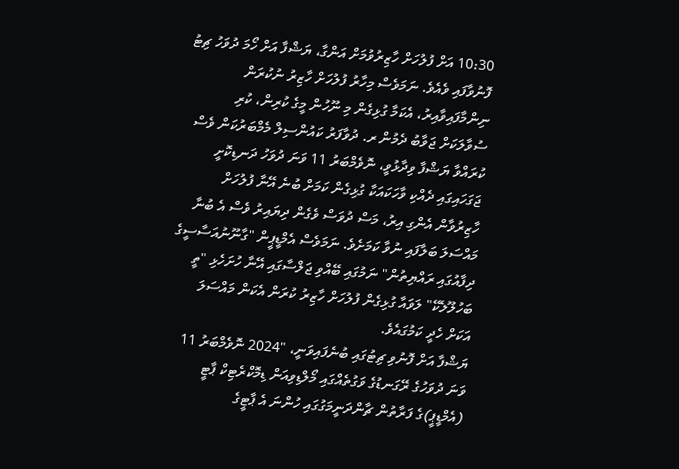10:30 އަށް ފުލުހަށް ހާޒިރުވުމަށް އަންގާ، ޔަޝްފާ އަށް ހޯމަ ދުވަހު ޗިޓު ފޮނުވާފައި ވެއެވެ. ނަމަވެސް މިހާރު ފުލުހަށް ހާޒިރު ނުކުރަން ނިންމާފައިވާއިރު، އެކަމާ ގުޅިގެން މި ނޫހުން މީގެ ކުރިން، ކުރި ސުވާލަކަށް ޖަވާބު ދެމުން ރ. ދުވާފަރު ކައުންސިލް މެމްބަރުކަން ވެސް ކުރައްވާ ޔަޝްފާ ވިދާޅުވީ، ނޮވެމްބަރު 11 ވަނަ ދުވަހު ދަނޑިކޮށީ ޖަގަހައިގައި ދެއްކި ވާހަކައަކާ ގުޅިގެން ކަމަށް ބުނެ އޭނާ ފުލުހަށް ހާޒިރުވާން އެންގި އިރު، މަސް ދުވަސް ވެގެން ދިޔައިރު ވެސް އެ ބުނާ މައްސަލަ ބަލާފައި ނުވާ ކަމަށެވެ. ނަމަވެސް އެމްޑީޕީން "ގާނޫނުއަސާސީގެ ދިފާއުގައި ރައްޔިތުން" ނަމުގައި ބޭއްވި ޖަލްސާގައި އޭނާ ހުށަހެޅި "ތީ ބަހުލޫލެކޭ" ލަވައާ ގުޅިގެން ފުލުހަށް ހާޒިރު ކުރަން އެކަން މައްސަލަ އަކަށް ހެދީ ކަމުގައެވެ.
ޔަޝްފާ އަށް ފޮނުވި ޗިޓުގައި ބުނެފައިވަނީ، "2024 ނޮވެމްބަރު 11 ވަނަ ދުވަހުގެ ރޭގަނޑުގެ ވަގުތެއްގައި މޯލްޑިވިއަން ޑިމޮކްރެޓިކް ޕާޓީ (އެމްޑީޕީ)ގެ ފަރާތުން ޗާންދަނީމަގުގައި ހުންނަ އެ ޕާޓީގެ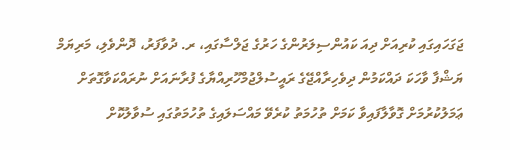ޖަގަހައިގައި ކުރިއަށް ދިއަ ކައުންސިލަރުންގެ ހަރުގެ ޖަލްސާގައި، ރ. ދުވާފަރު، ދޮންވެލި، މަރިޔަމް ޔަޝްފާ ވާހަކަ ދައްކަމުން ދިވެހިރާއްޖޭގެ ރައީސުލްޖުމްހޫރިއްޔާގެ ފުރާނައަށް ނުރައްކަވާގޮތަށް ޢަމަލުކުރުމަށް ގޮވާލާފައިވާ ކަމަށް ތުހުމަތު ކުރެވޭ މައްސަލައިގެ ތުހުމަތުގައި ސުވާލުކޮށް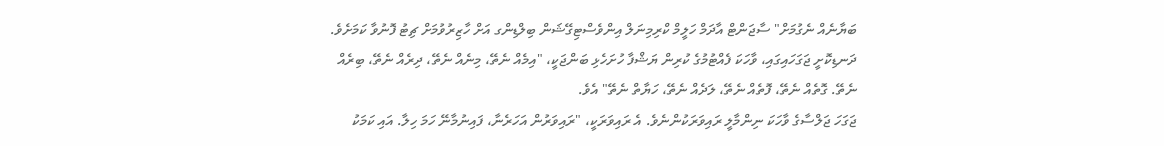ބަޔާނެއް ނެގުމަށް" ސާޖަންޓް އާދަމް ހަލީމް ކްރިމިނަލް އިންވެސްޓިގޭޝަން ބިލްޑިންގ އަށް ހާޒިރުވުމަށް ޗިޓު ފޮނުވާ ކަމަށެވެ.
ދަނޑިކޮށީ ޖަގަހައިގައި، ވާހަކަ ފެއްޓުމުގެ ކުރިން ޔަޝްފާ ހުށަހެޅި ބަންޖަކީ، "އިމެއް ނެތޭ، މިނެއް ނެތޭ، ދިރެއް ނެތޭ، ބިރެއް ނެތޭ. ގޮތެއް ނެތޭ، ފޮތެއް ނެތޭ، ލަދެއް ނެތޭ، ހަޔާތް ނެތޭ" އެވެ.
ޖަގަހަ ޖަލްސާގެ ވާހަކަ ނިންމާލީ ރައިވަރަކުންނެވެ. އެ ރައިވަރަކީ، "ރައިވަރުން އަހަރެނާ، ފައިނުމާނޭ ހަމަ ހިލާ. އައި ކަމަކު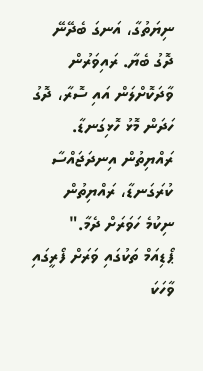ނިޔަތުގާ، އަނގަ ބެދޭނޭ ދޮގު ބެޔާ. ރައިވަރުން ވާދަކޮށްލަން އައި ސޮރާ، ދޮގު ހަދަން މޮޅު ހޮޅިގަނޑާ. ރައްޔިތުން އިނދަޖައްސާ ކުރަގަނޑާ، ރައްޔިތުން ނިކުމެ ހަވަރަށް ދެމާ."
ޕޯޑިއަމް ތަކުގައި ވަރަށް ފޯރީގައި ވާހަކަ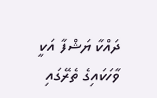ދައްކާ ޔަޝްފާ އަކީ ވާހަކައިގެ ތެރޭގައި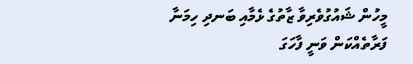މީހުން ޝައުގުވެރިވާ ޒާތުގެ ޅެމާއި ބަނދި ހިމަނާ ފަރާތެއްކަން ވަނީ ފާހަގަ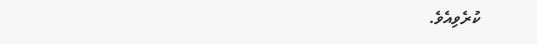ކުރެވިއެވެ.